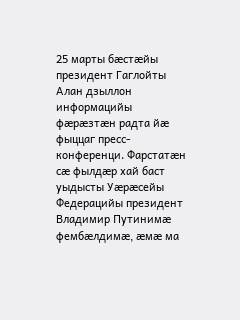25 марты бæстæйы президент Гаглойты Алан дзыллон информацийы фæрæзтæн радта йæ фыццаг пресс-конференци. Фарстатæн сæ фылдæр хай баст уыдысты Уæрæсейы Федерацийы президент Владимир Путинимæ фембæлдимæ, æмæ ма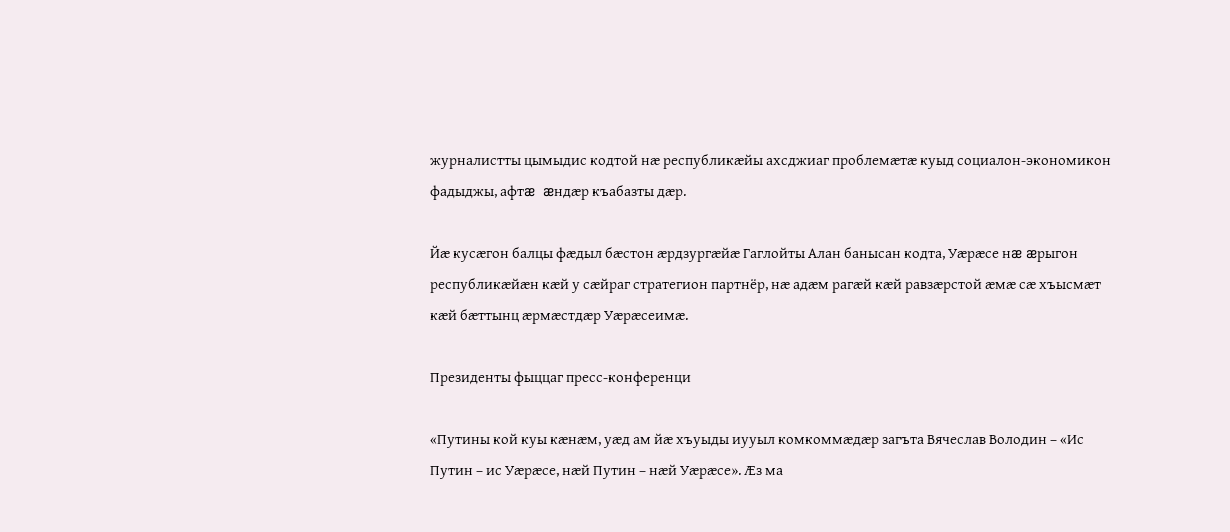журналистты цымыдис кодтой нæ республикæйы ахсджиаг проблемæтæ куыд социалон-экономикон фадыджы, афтæ  æндæр къабазты дæр.

Йæ кусæгон балцы фæдыл бæстон æрдзургæйæ Гаглойты Алан банысан кодта, Уæрæсе нæ æрыгон республикæйæн кæй у сæйраг стратегион партнёр, нæ адæм рагæй кæй равзæрстой æмæ сæ хъысмæт кæй бæттынц æрмæстдæр Уæрæсеимæ.

Президенты фыццаг пресс-конференци

«Путины кой куы кæнæм, уæд ам йæ хъуыды иууыл комкоммæдæр загъта Вячеслав Володин – «Ис Путин – ис Уæрæсе, нæй Путин – нæй Уæрæсе». Æз ма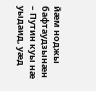йæм ноджы бафтаудзынæн – Путин куы нæ уыдаид, уæд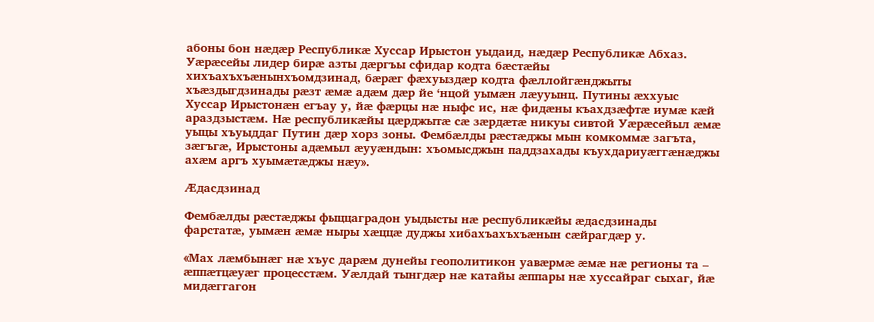абоны бон нæдæр Республикæ Хуссар Ирыстон уыдаид, нæдæр Республикæ Абхаз. Уæрæсейы лидер бирæ азты дæргъы сфидар кодта бæстæйы хихъахъхъæнынхъомдзинад, бæрæг фæхуыздæр кодта фæллойгæнджыты хъæздыгдзинады рæзт æмæ адæм дæр йе ‘нцой уымæн лæууынц. Путины æххуыс Хуссар Ирыстонæн егъау у, йæ фæрцы нæ ныфс ис, нæ фидæны къахдзæфтæ иумæ кæй араздзыстæм. Нæ республикæйы цæрджытæ сæ зæрдæтæ никуы сивтой Уæрæсейыл æмæ уыцы хъуыддаг Путин дæр хорз зоны. Фембæлды рæстæджы мын комкоммæ загъта, зæгъгæ, Ирыстоны адæмыл æууæндын: хъомысджын паддзахады къухдариуæггæнæджы ахæм аргъ хуымæтæджы нæу».

Æдасдзинад

Фембæлды рæстæджы фыццаградон уыдысты нæ республикæйы æдасдзинады фарстатæ, уымæн æмæ ныры хæццæ дуджы хибахъахъхъæнын сæйрагдæр у.

«Мах лæмбынæг нæ хъус дарæм дунейы геополитикон уавæрмæ æмæ нæ регионы та – æппæтцæуæг процесстæм. Уæлдай тынгдæр нæ катайы æппары нæ хуссайраг сыхаг, йæ мидæггагон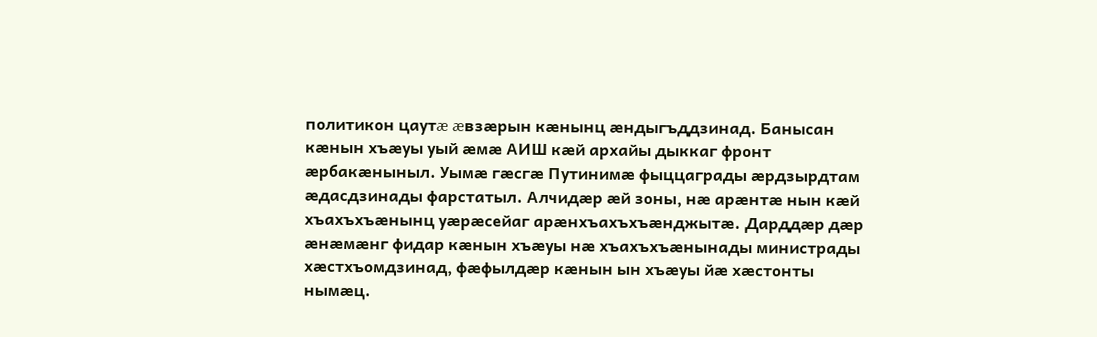политикон цаутæ æвзæрын кæнынц æндыгъддзинад. Банысан кæнын хъæуы уый æмæ АИШ кæй архайы дыккаг фронт æрбакæныныл. Уымæ гæсгæ Путинимæ фыццаграды æрдзырдтам æдасдзинады фарстатыл. Алчидæр æй зоны, нæ арæнтæ нын кæй хъахъхъæнынц уæрæсейаг арæнхъахъхъæнджытæ. Дарддæр дæр æнæмæнг фидар кæнын хъæуы нæ хъахъхъæнынады министрады хæстхъомдзинад, фæфылдæр кæнын ын хъæуы йæ хæстонты нымæц.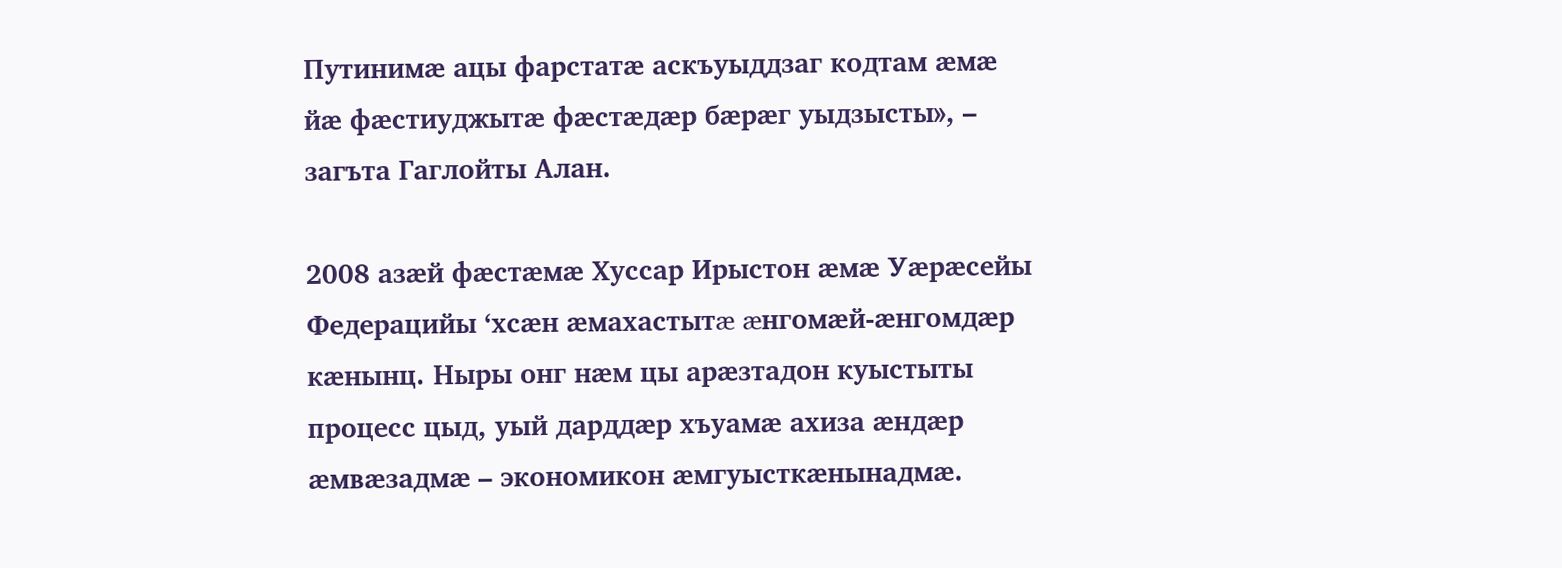Путинимæ ацы фарстатæ аскъуыддзаг кодтам æмæ йæ фæстиуджытæ фæстæдæр бæрæг уыдзысты», – загъта Гаглойты Алан.

2008 азæй фæстæмæ Хуссар Ирыстон æмæ Уæрæсейы Федерацийы ‘хсæн æмахастытæ æнгомæй-æнгомдæр кæнынц. Ныры онг нæм цы арæзтадон куыстыты процесс цыд, уый дарддæр хъуамæ ахиза æндæр æмвæзадмæ – экономикон æмгуысткæнынадмæ.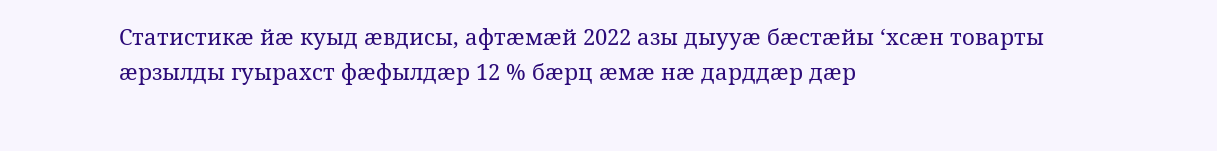Статистикæ йæ куыд æвдисы, афтæмæй 2022 азы дыууæ бæстæйы ‘хсæн товарты æрзылды гуырахст фæфылдæр 12 % бæрц æмæ нæ дарддæр дæр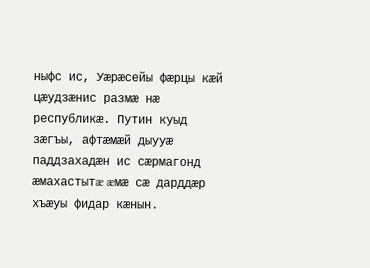ныфс ис, Уæрæсейы фæрцы кæй цæудзæнис размæ нæ республикæ. Путин куыд зæгъы, афтæмæй дыууæ паддзахадæн ис сæрмагонд æмахастытæ æмæ сæ дарддæр хъæуы фидар кæнын.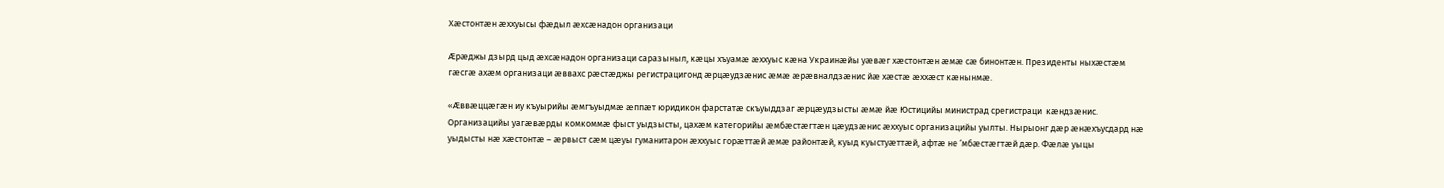Хæстонтæн æххуысы фæдыл æхсæнадон организаци

Æрæджы дзырд цыд æхсæнадон организаци саразыныл, кæцы хъуамæ æххуыс кæна Украинæйы уæвæг хæстонтæн æмæ сæ бинонтæн. Президенты ныхæстæм гæсгæ ахæм организаци æввахс рæстæджы регистрацигонд æрцæудзæнис æмæ æрæвналдзæнис йæ хæстæ æххæст кæнынмæ.

«Æввæццæгæн иу къуырийы æмгъуыдмæ æппæт юридикон фарстатæ скъуыддзаг æрцæудзысты æмæ йæ Юстицийы министрад срегистраци  кæндзæнис. Организацийы уагæвæрды комкоммæ фыст уыдзысты, цахæм категорийы æмбæстæгтæн цæудзæнис æххуыс организацийы уылты. Нырыонг дæр æнæхъусдард нæ уыдысты нæ хæстонтæ – æрвыст сæм цæуы гуманитарон æххуыс горæттæй æмæ районтæй, куыд куыстуæттæй, афтæ не ‘мбæстæгтæй дæр. Фæлæ уыцы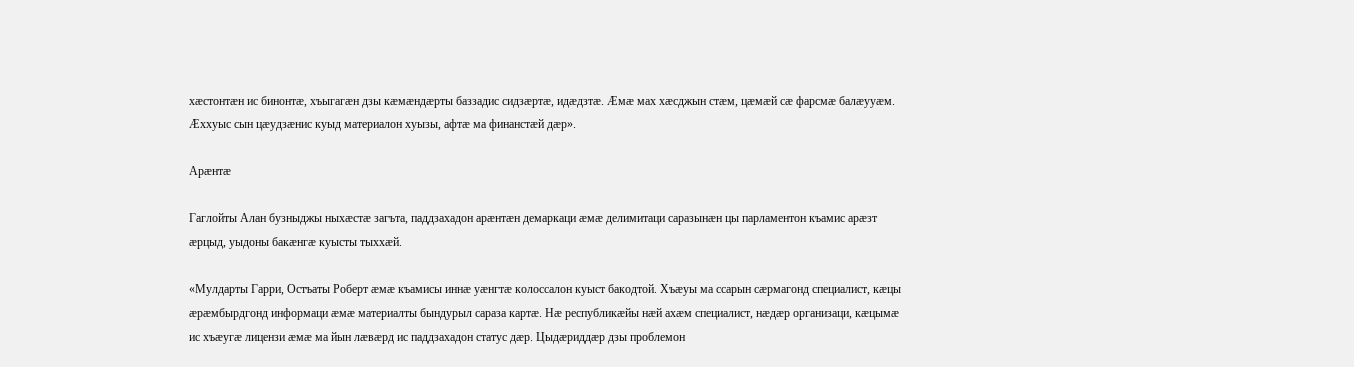хæстонтæн ис бинонтæ, хъыгагæн дзы кæмæндæрты баззадис сидзæртæ, идæдзтæ. Æмæ мах хæсджын стæм, цæмæй сæ фарсмæ балæууæм. Æххуыс сын цæудзæнис куыд материалон хуызы, афтæ ма финанстæй дæр».

Арæнтæ

Гаглойты Алан бузныджы ныхæстæ загъта, паддзахадон арæнтæн демаркаци æмæ делимитаци саразынæн цы парламентон къамис арæзт æрцыд, уыдоны бакæнгæ куысты тыххæй.

«Мулдарты Гарри, Остъаты Роберт æмæ къамисы иннæ уæнгтæ колоссалон куыст бакодтой. Хъæуы ма ссарын сæрмагонд специалист, кæцы æрæмбырдгонд информаци æмæ материалты бындурыл сараза картæ. Нæ республикæйы нæй ахæм специалист, нæдæр организаци, кæцымæ ис хъæугæ лицензи æмæ ма йын лæвæрд ис паддзахадон статус дæр. Цыдæриддæр дзы проблемон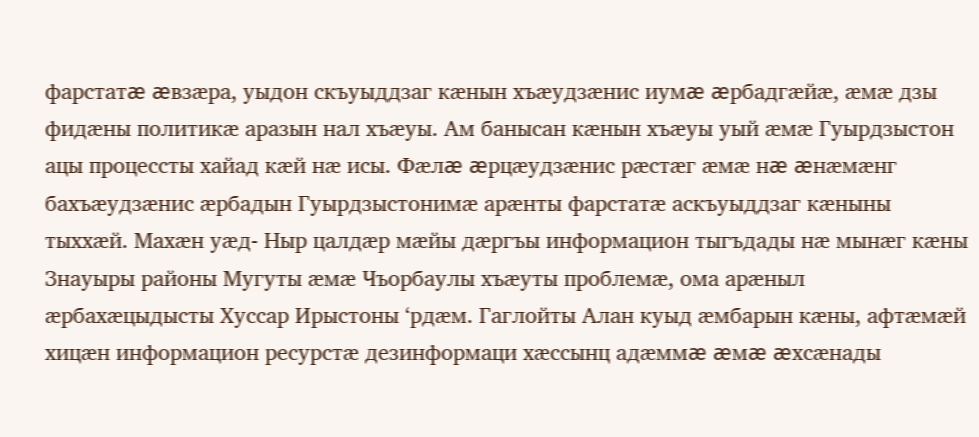фарстатæ æвзæра, уыдон скъуыддзаг кæнын хъæудзæнис иумæ æрбадгæйæ, æмæ дзы фидæны политикæ аразын нал хъæуы. Ам банысан кæнын хъæуы уый æмæ Гуырдзыстон ацы процессты хайад кæй нæ исы. Фæлæ æрцæудзæнис рæстæг æмæ нæ æнæмæнг бахъæудзæнис æрбадын Гуырдзыстонимæ арæнты фарстатæ аскъуыддзаг кæныны тыххæй. Махæн уæд- Ныр цалдæр мæйы дæргъы информацион тыгъдады нæ мынæг кæны Знауыры районы Мугуты æмæ Чъорбаулы хъæуты проблемæ, ома арæныл æрбахæцыдысты Хуссар Ирыстоны ‘рдæм. Гаглойты Алан куыд æмбарын кæны, афтæмæй хицæн информацион ресурстæ дезинформаци хæссынц адæммæ æмæ æхсæнады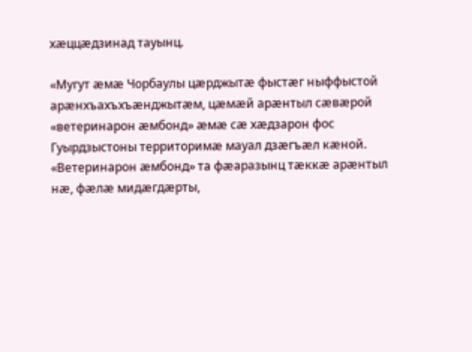хæццæдзинад тауынц.

«Мугут æмæ Чорбаулы цæрджытæ фыстæг ныффыстой арæнхъахъхъæнджытæм, цæмæй арæнтыл сæвæрой «ветеринарон æмбонд» æмæ сæ хæдзарон фос Гуырдзыстоны территоримæ мауал дзæгъæл кæной. «Ветеринарон æмбонд» та фæаразынц тæккæ арæнтыл нæ, фæлæ мидæгдæрты,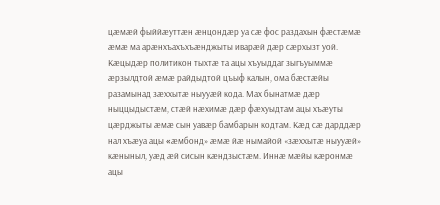цæмæй фыййæуттæн æнцондæр уа сæ фос раздахын фæстæмæ æмæ ма арæнхъахъхъæнджыты иварæй дæр сæрхызт уой. Кæцыдæр политикон тыхтæ та ацы хъуыддаг зыгъуыммæ æрзылдтой æмæ райдыдтой цъыф калын, ома бæстæйы разамынад зæххытæ ныууæй кода. Мах бынатмæ дæр ныццыдыстæм, стæй нæхимæ дæр фæхуыдтам ацы хъæуты цæрджыты æмæ сын уавæр бамбарын кодтам. Кæд сæ дарддæр нал хъæуа ацы «æмбонд» æмæ йæ нымайой «зæххытæ ныууæй» кæныныл, уæд æй сисын кæндзыстæм. Иннæ мæйы кæронмæ ацы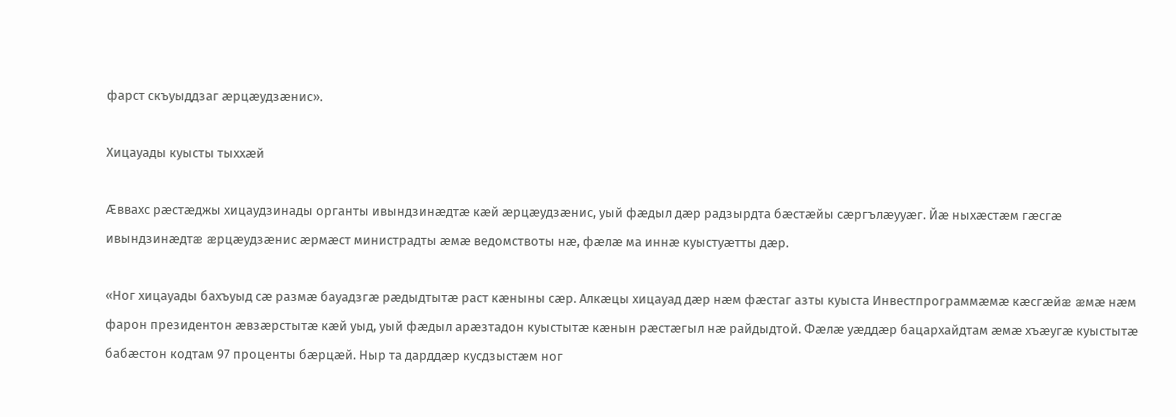фарст скъуыддзаг æрцæудзæнис».

Хицауады куысты тыххæй

Æввахс рæстæджы хицаудзинады органты ивындзинæдтæ кæй æрцæудзæнис, уый фæдыл дæр радзырдта бæстæйы сæргълæууæг. Йæ ныхæстæм гæсгæ ивындзинæдтæ æрцæудзæнис æрмæст министрадты æмæ ведомствоты нæ, фæлæ ма иннæ куыстуæтты дæр.

«Ног хицауады бахъуыд сæ размæ бауадзгæ рæдыдтытæ раст кæныны сæр. Алкæцы хицауад дæр нæм фæстаг азты куыста Инвестпрограммæмæ кæсгæйæ æмæ нæм фарон президентон æвзæрстытæ кæй уыд, уый фæдыл арæзтадон куыстытæ кæнын рæстæгыл нæ райдыдтой. Фæлæ уæддæр бацархайдтам æмæ хъæугæ куыстытæ бабæстон кодтам 97 проценты бæрцæй. Ныр та дарддæр кусдзыстæм ног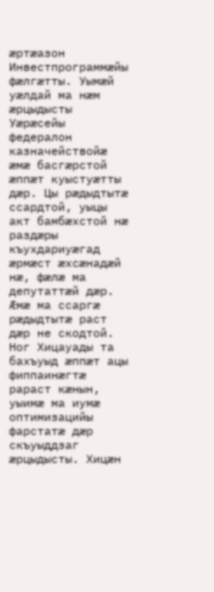æртæазон Инвестпрограммæйы фæлгæтты. Уымæй уæлдай ма нæм æрцыдысты Уæрæсейы федералон казначействойæ æмæ басгæрстой æппæт куыстуæтты дæр. Цы рæдыдтытæ ссардтой, уыцы акт бамбæхстой нæ раздæры къухдариуæгад æрмæст æхсæнадæй нæ, фæлæ ма депутаттæй дæр. Æмæ ма ссаргæ рæдыдтытæ раст дæр не скодтой. Ног Хицауады та бахъуыд æппæт ацы фиппаинæгтæ рараст кæнын, уыимæ ма иумæ оптимизацийы фарстатæ дæр скъуыддзаг æрцыдысты. Хицæн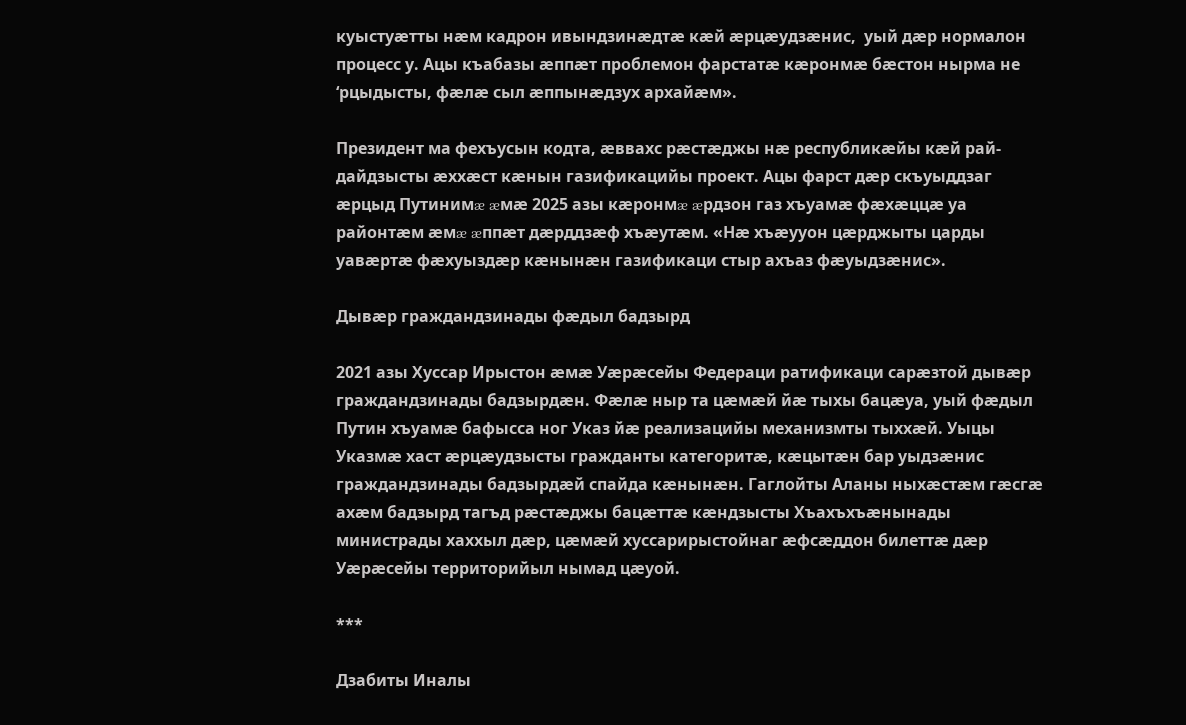куыстуæтты нæм кадрон ивындзинæдтæ кæй æрцæудзæнис,  уый дæр нормалон процесс у. Ацы къабазы æппæт проблемон фарстатæ кæронмæ бæстон нырма не ‘рцыдысты, фæлæ сыл æппынæдзух архайæм».

Президент ма фехъусын кодта, æввахс рæстæджы нæ республикæйы кæй рай-дайдзысты æххæст кæнын газификацийы проект. Ацы фарст дæр скъуыддзаг æрцыд Путинимæ æмæ 2025 азы кæронмæ æрдзон газ хъуамæ фæхæццæ уа районтæм æмæ æппæт дæрддзæф хъæутæм. «Нæ хъæууон цæрджыты царды уавæртæ фæхуыздæр кæнынæн газификаци стыр ахъаз фæуыдзæнис».

Дывæр граждандзинады фæдыл бадзырд

2021 азы Хуссар Ирыстон æмæ Уæрæсейы Федераци ратификаци сарæзтой дывæр граждандзинады бадзырдæн. Фæлæ ныр та цæмæй йæ тыхы бацæуа, уый фæдыл Путин хъуамæ бафысса ног Указ йæ реализацийы механизмты тыххæй. Уыцы Указмæ хаст æрцæудзысты гражданты категоритæ, кæцытæн бар уыдзæнис граждандзинады бадзырдæй спайда кæнынæн. Гаглойты Аланы ныхæстæм гæсгæ ахæм бадзырд тагъд рæстæджы бацæттæ кæндзысты Хъахъхъæнынады министрады хаххыл дæр, цæмæй хуссарирыстойнаг æфсæддон билеттæ дæр Уæрæсейы территорийыл нымад цæуой.

***

Дзабиты Иналы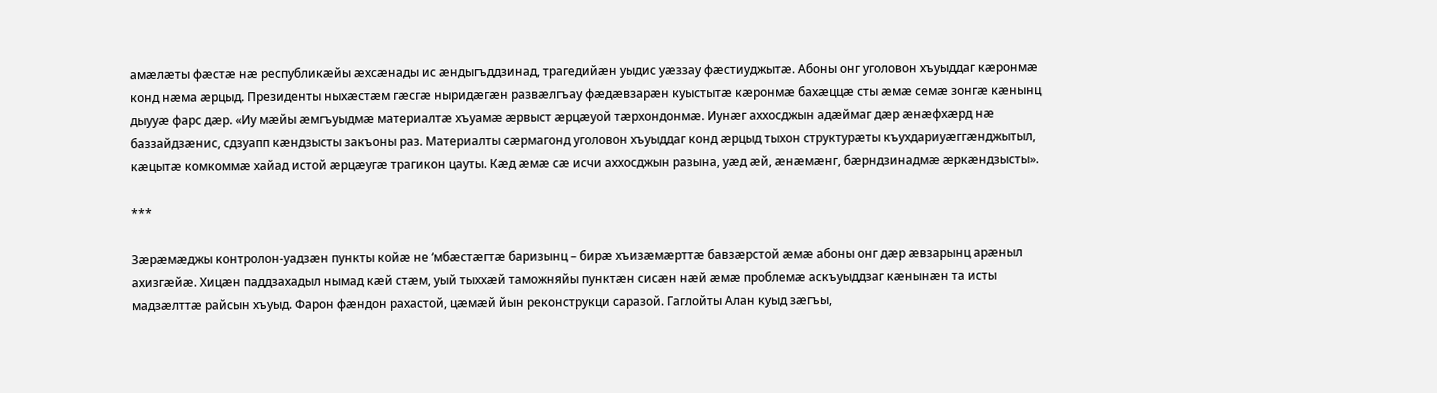амæлæты фæстæ нæ республикæйы æхсæнады ис æндыгъддзинад, трагедийæн уыдис уæззау фæстиуджытæ. Абоны онг уголовон хъуыддаг кæронмæ конд нæма æрцыд. Президенты ныхæстæм гæсгæ ныридæгæн развæлгъау фæдæвзарæн куыстытæ кæронмæ бахæццæ сты æмæ семæ зонгæ кæнынц дыууæ фарс дæр. «Иу мæйы æмгъуыдмæ материалтæ хъуамæ æрвыст æрцæуой тæрхондонмæ. Иунæг аххосджын адæймаг дæр æнæфхæрд нæ баззайдзæнис, сдзуапп кæндзысты закъоны раз. Материалты сæрмагонд уголовон хъуыддаг конд æрцыд тыхон структурæты къухдариуæггæнджытыл, кæцытæ комкоммæ хайад истой æрцæугæ трагикон цауты. Кæд æмæ сæ исчи аххосджын разына, уæд æй, æнæмæнг, бæрндзинадмæ æркæндзысты».

***

Зæрæмæджы контролон-уадзæн пункты койæ не ‘мбæстæгтæ баризынц – бирæ хъизæмæрттæ бавзæрстой æмæ абоны онг дæр æвзарынц арæныл ахизгæйæ. Хицæн паддзахадыл нымад кæй стæм, уый тыххæй таможняйы пунктæн сисæн нæй æмæ проблемæ аскъуыддзаг кæнынæн та исты мадзæлттæ райсын хъуыд. Фарон фæндон рахастой, цæмæй йын реконструкци саразой. Гаглойты Алан куыд зæгъы,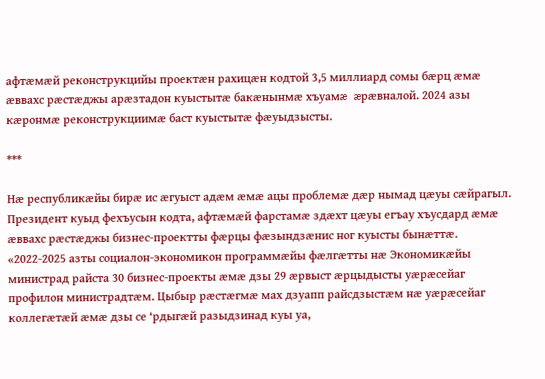афтæмæй реконструкцийы проектæн рахицæн кодтой 3,5 миллиард сомы бæрц æмæ æввахс рæстæджы арæзтадон куыстытæ бакæнынмæ хъуамæ æрæвналой. 2024 азы кæронмæ реконструкциимæ баст куыстытæ фæуыдзысты.

***

Нæ республикæйы бирæ ис æгуыст адæм æмæ ацы проблемæ дæр нымад цæуы сæйрагыл. Президент куыд фехъусын кодта, афтæмæй фарстамæ здæхт цæуы егъау хъусдард æмæ æввахс рæстæджы бизнес-проектты фæрцы фæзындзæнис ног куысты бынæттæ. «2022-2025 азты социалон-экономикон программæйы фæлгæтты нæ Экономикæйы министрад райста 30 бизнес-проекты æмæ дзы 29 æрвыст æрцыдысты уæрæсейаг профилон министрадтæм. Цыбыр рæстæгмæ мах дзуапп райсдзыстæм нæ уæрæсейаг коллегæтæй æмæ дзы се ‘рдыгæй разыдзинад куы уа,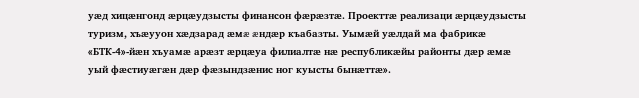уæд хицæнгонд æрцæудзысты финансон фæрæзтæ. Проекттæ реализаци æрцæудзысты туризм, хъæууон хæдзарад æмæ æндæр къабазты. Уымæй уæлдай ма фабрикæ «БТК-4»-йæн хъуамæ арæзт æрцæуа филиалтæ нæ республикæйы районты дæр æмæ уый фæстиуæгæн дæр фæзындзæнис ног куысты бынæттæ».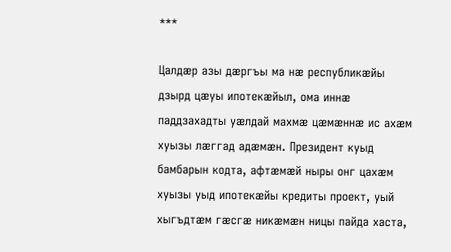***

Цалдæр азы дæргъы ма нæ республикæйы дзырд цæуы ипотекæйыл, ома иннæ паддзахадты уæлдай махмæ цæмæннæ ис ахæм хуызы лæггад адæмæн. Президент куыд бамбарын кодта, афтæмæй ныры онг цахæм хуызы уыд ипотекæйы кредиты проект, уый хыгъдтæм гæсгæ никæмæн ницы пайда хаста,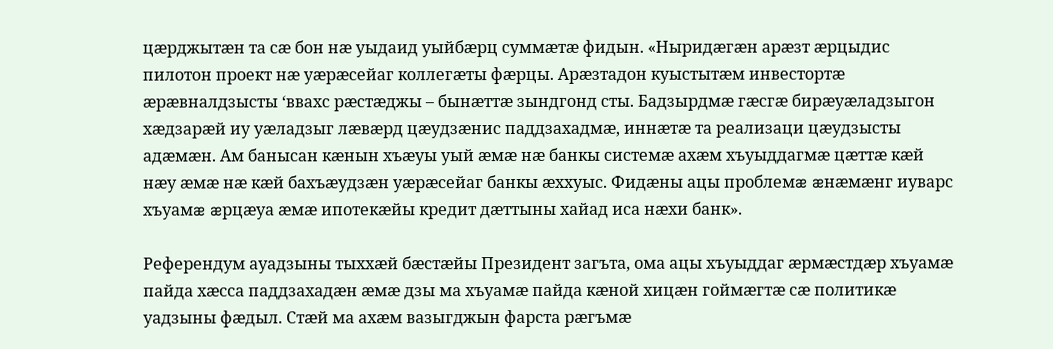цæрджытæн та сæ бон нæ уыдаид уыйбæрц суммæтæ фидын. «Ныридæгæн арæзт æрцыдис пилотон проект нæ уæрæсейаг коллегæты фæрцы. Арæзтадон куыстытæм инвестортæ æрæвналдзысты ‘ввахс рæстæджы – бынæттæ зындгонд сты. Бадзырдмæ гæсгæ бирæуæладзыгон хæдзарæй иу уæладзыг лæвæрд цæудзæнис паддзахадмæ, иннæтæ та реализаци цæудзысты адæмæн. Ам банысан кæнын хъæуы уый æмæ нæ банкы системæ ахæм хъуыддагмæ цæттæ кæй нæу æмæ нæ кæй бахъæудзæн уæрæсейаг банкы æххуыс. Фидæны ацы проблемæ æнæмæнг иуварс хъуамæ æрцæуа æмæ ипотекæйы кредит дæттыны хайад иса нæхи банк».

Референдум ауадзыны тыххæй бæстæйы Президент загъта, ома ацы хъуыддаг æрмæстдæр хъуамæ пайда хæсса паддзахадæн æмæ дзы ма хъуамæ пайда кæной хицæн гоймæгтæ сæ политикæ уадзыны фæдыл. Стæй ма ахæм вазыгджын фарста рæгъмæ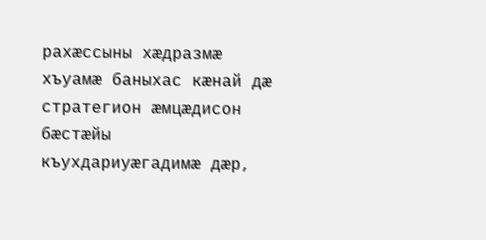рахæссыны хæдразмæ хъуамæ баныхас кæнай дæ стратегион æмцæдисон бæстæйы къухдариуæгадимæ дæр,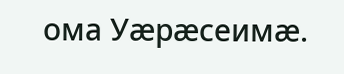ома Уæрæсеимæ.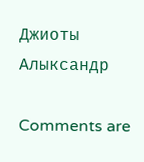Джиоты Алыксандр

Comments are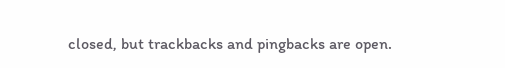closed, but trackbacks and pingbacks are open.